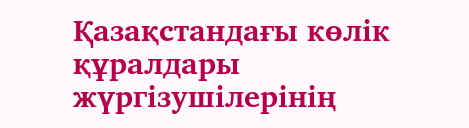Қазақстандағы көлік құралдары жүргізушілерінің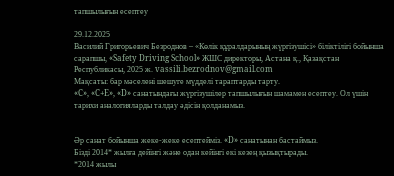тапшылығын есептеу

29.12.2025
Василий Григорьевич Безроднов – «Көлік құралдарының жүргізушісі» біліктілігі бойынша сарапшы, «Safety Driving School» ЖШС директоры, Астана қ., Қазақстан Республикасы, 2025 ж. vassili.bezrodnov@gmail.com
Мақсаты: бар мәселені шешуге мүдделі тараптарды тарту.
«C», «C+E», «D» санатындағы жүргізушілер тапшылығын шамамен есептеу. Ол үшін тарихи аналогияларды талдау әдісін қолданамыз.


Әр санат бойынша жеке-жеке есептейміз. «D» санатынан бастаймыз.
Бізді 2014* жылға дейінгі және одан кейінгі екі кезең қызықтырады.
*2014 жылы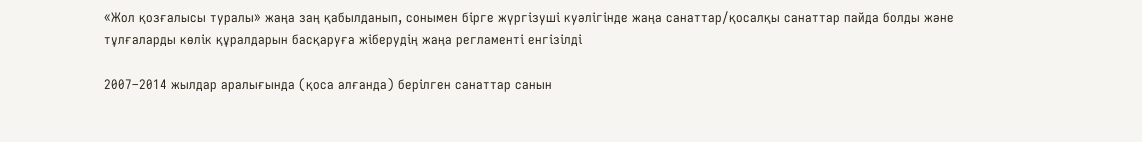«Жол қозғалысы туралы» жаңа заң қабылданып, сонымен бірге жүргізуші куәлігінде жаңа санаттар/қосалқы санаттар пайда болды және тұлғаларды көлік құралдарын басқаруға жіберудің жаңа регламенті енгізілді

2007–2014 жылдар аралығында (қоса алғанда) берілген санаттар санын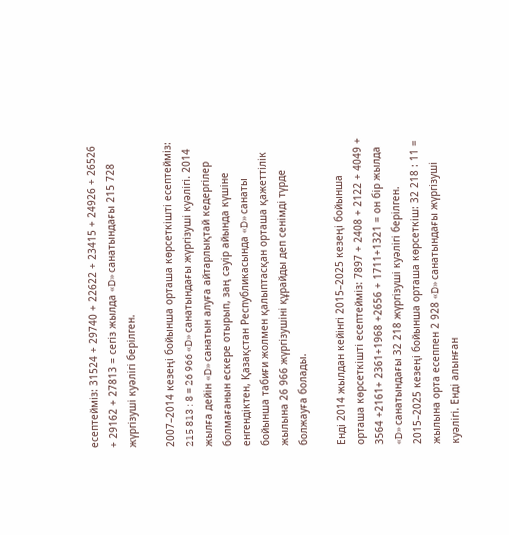есептейміз: 31524 + 29740 + 22622 + 23415 + 24926 + 26526 + 29162 + 27813 = сегіз жылда «D» санатындағы 215 728 жүргізуші куәлігі берілген.

2007–2014 кезеңі бойынша орташа көрсеткішті есептейміз: 215 813 : 8 = 26 966 «D» санатындағы жүргізуші куәлігі. 2014 жылға дейін «D» санатын алуға айтарлықтай кедергілер болмағанын ескере отырып, заң сәуір айында күшіне енгендіктен, Қазақстан Республикасында «D» санаты бойынша табиғи жолмен қалыптасқан орташа қажеттілік жылына 26 966 жүргізушіні құрайды деп сенімді түрде болжауға болады.

Енді 2014 жылдан кейінгі 2015–2025 кезеңі бойынша орташа көрсеткішті есептейміз: 7897 + 2408 + 2122 + 4049 + 3564 +2161+ 2361+1968 +2656 + 1711+1321 = он бір жылда «D» санатындағы 32 218 жүргізуші куәлігі берілген. 2015–2025 кезеңі бойынша орташа көрсеткіш: 32 218 : 11 = жылына орта есеппен 2 928 «D» санатындағы жүргізуші куәлігі. Енді алынған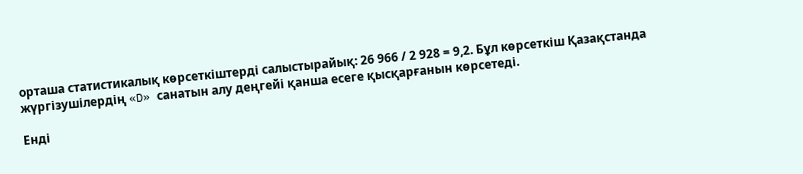орташа статистикалық көрсеткіштерді салыстырайық: 26 966 / 2 928 = 9,2. Бұл көрсеткіш Қазақстанда жүргізушілердің «D» санатын алу деңгейі қанша есеге қысқарғанын көрсетеді.

Енді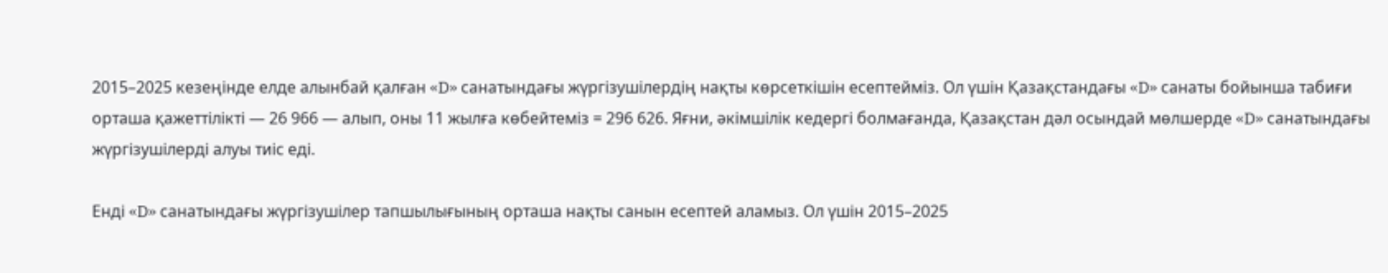2015–2025 кезеңінде елде алынбай қалған «D» санатындағы жүргізушілердің нақты көрсеткішін есептейміз. Ол үшін Қазақстандағы «D» санаты бойынша табиғи орташа қажеттілікті — 26 966 — алып, оны 11 жылға көбейтеміз = 296 626. Яғни, әкімшілік кедергі болмағанда, Қазақстан дәл осындай мөлшерде «D» санатындағы жүргізушілерді алуы тиіс еді.

Енді «D» санатындағы жүргізушілер тапшылығының орташа нақты санын есептей аламыз. Ол үшін 2015–2025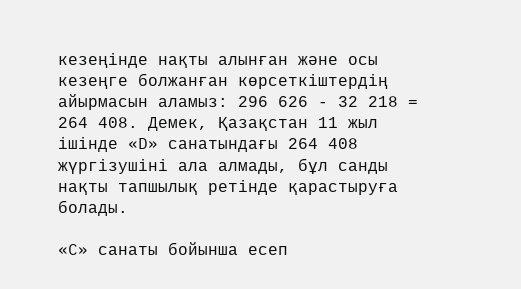кезеңінде нақты алынған және осы кезеңге болжанған көрсеткіштердің айырмасын аламыз: 296 626 - 32 218 = 264 408. Демек, Қазақстан 11 жыл ішінде «D» санатындағы 264 408 жүргізушіні ала алмады, бұл санды нақты тапшылық ретінде қарастыруға болады.

«C» санаты бойынша есеп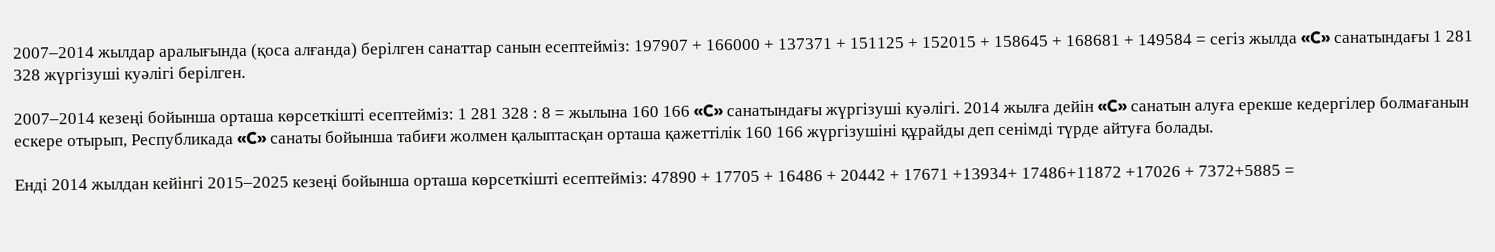2007–2014 жылдар аралығында (қоса алғанда) берілген санаттар санын есептейміз: 197907 + 166000 + 137371 + 151125 + 152015 + 158645 + 168681 + 149584 = сегіз жылда «C» санатындағы 1 281 328 жүргізуші куәлігі берілген.

2007–2014 кезеңі бойынша орташа көрсеткішті есептейміз: 1 281 328 : 8 = жылына 160 166 «C» санатындағы жүргізуші куәлігі. 2014 жылға дейін «C» санатын алуға ерекше кедергілер болмағанын ескере отырып, Республикада «C» санаты бойынша табиғи жолмен қалыптасқан орташа қажеттілік 160 166 жүргізушіні құрайды деп сенімді түрде айтуға болады.

Енді 2014 жылдан кейінгі 2015–2025 кезеңі бойынша орташа көрсеткішті есептейміз: 47890 + 17705 + 16486 + 20442 + 17671 +13934+ 17486+11872 +17026 + 7372+5885 =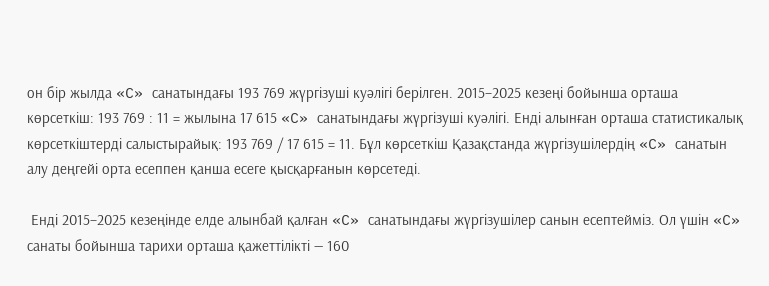он бір жылда «C» санатындағы 193 769 жүргізуші куәлігі берілген. 2015–2025 кезеңі бойынша орташа көрсеткіш: 193 769 : 11 = жылына 17 615 «C» санатындағы жүргізуші куәлігі. Енді алынған орташа статистикалық көрсеткіштерді салыстырайық: 193 769 / 17 615 = 11. Бұл көрсеткіш Қазақстанда жүргізушілердің «C» санатын алу деңгейі орта есеппен қанша есеге қысқарғанын көрсетеді.

 Енді 2015–2025 кезеңінде елде алынбай қалған «C» санатындағы жүргізушілер санын есептейміз. Ол үшін «C» санаты бойынша тарихи орташа қажеттілікті — 160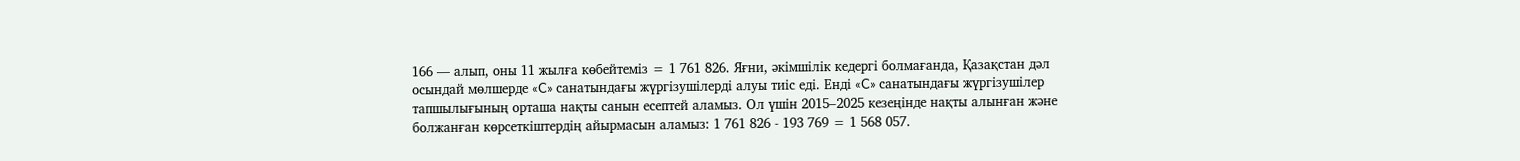166 — алып, оны 11 жылға көбейтеміз = 1 761 826. Яғни, әкімшілік кедергі болмағанда, Қазақстан дәл осындай мөлшерде «C» санатындағы жүргізушілерді алуы тиіс еді. Енді «C» санатындағы жүргізушілер тапшылығының орташа нақты санын есептей аламыз. Ол үшін 2015–2025 кезеңінде нақты алынған және болжанған көрсеткіштердің айырмасын аламыз: 1 761 826 - 193 769 = 1 568 057.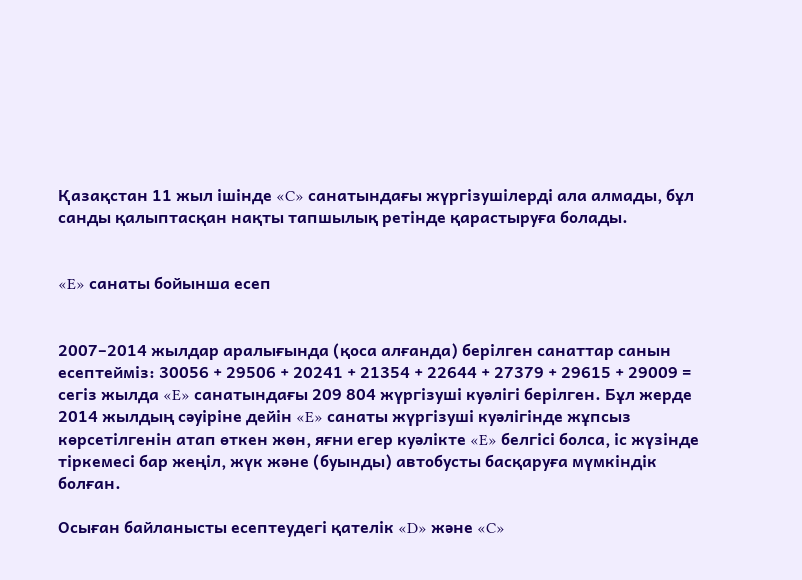Қазақстан 11 жыл ішінде «C» санатындағы жүргізушілерді ала алмады, бұл санды қалыптасқан нақты тапшылық ретінде қарастыруға болады.


«E» санаты бойынша есеп


2007–2014 жылдар аралығында (қоса алғанда) берілген санаттар санын есептейміз: 30056 + 29506 + 20241 + 21354 + 22644 + 27379 + 29615 + 29009 = сегіз жылда «E» санатындағы 209 804 жүргізуші куәлігі берілген. Бұл жерде 2014 жылдың сәуіріне дейін «E» санаты жүргізуші куәлігінде жұпсыз көрсетілгенін атап өткен жөн, яғни егер куәлікте «E» белгісі болса, іс жүзінде тіркемесі бар жеңіл, жүк және (буынды) автобусты басқаруға мүмкіндік болған.

Осыған байланысты есептеудегі қателік «D» және «C»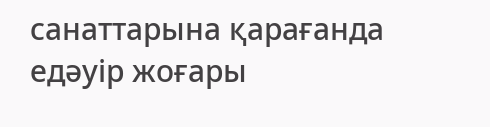санаттарына қарағанда едәуір жоғары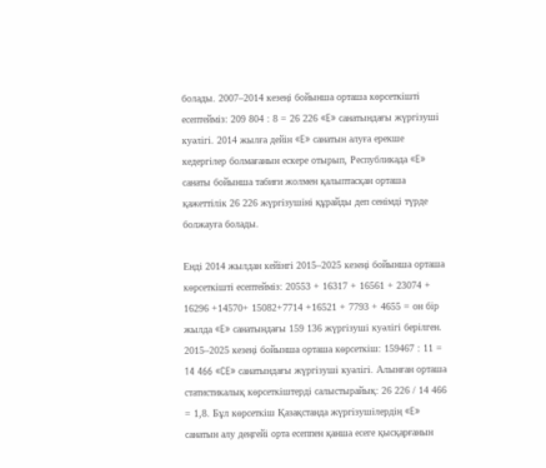болады. 2007–2014 кезеңі бойынша орташа көрсеткішті есептейміз: 209 804 : 8 = 26 226 «E» санатындағы жүргізуші куәлігі. 2014 жылға дейін «E» санатын алуға ерекше кедергілер болмағанын ескере отырып, Республикада «E» санаты бойынша табиғи жолмен қалыптасқан орташа қажеттілік 26 226 жүргізушіні құрайды деп сенімді түрде болжауға болады.

Енді 2014 жылдан кейінгі 2015–2025 кезеңі бойынша орташа көрсеткішті есептейміз: 20553 + 16317 + 16561 + 23074 + 16296 +14570+ 15082+7714 +16521 + 7793 + 4655 = он бір жылда «E» санатындағы 159 136 жүргізуші куәлігі берілген. 2015–2025 кезеңі бойынша орташа көрсеткіш: 159467 : 11 = 14 466 «CE» санатындағы жүргізуші куәлігі. Алынған орташа статистикалық көрсеткіштерді салыстырайық: 26 226 / 14 466 = 1,8. Бұл көрсеткіш Қазақстанда жүргізушілердің «E» санатын алу деңгейі орта есеппен қанша есеге қысқарғанын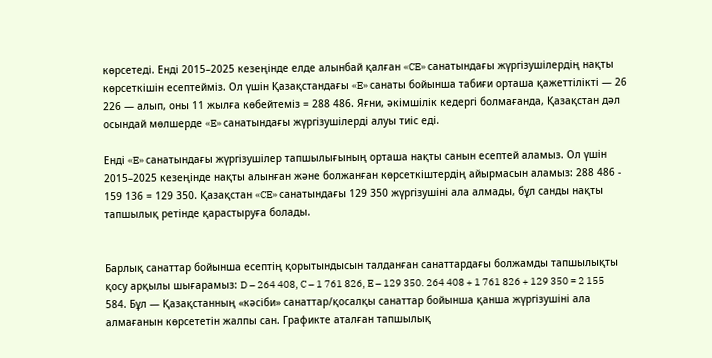көрсетеді. Енді 2015–2025 кезеңінде елде алынбай қалған «CE» санатындағы жүргізушілердің нақты көрсеткішін есептейміз. Ол үшін Қазақстандағы «E» санаты бойынша табиғи орташа қажеттілікті — 26 226 — алып, оны 11 жылға көбейтеміз = 288 486. Яғни, әкімшілік кедергі болмағанда, Қазақстан дәл осындай мөлшерде «E» санатындағы жүргізушілерді алуы тиіс еді.

Енді «E» санатындағы жүргізушілер тапшылығының орташа нақты санын есептей аламыз. Ол үшін 2015–2025 кезеңінде нақты алынған және болжанған көрсеткіштердің айырмасын аламыз: 288 486 - 159 136 = 129 350. Қазақстан «CE» санатындағы 129 350 жүргізушіні ала алмады, бұл санды нақты тапшылық ретінде қарастыруға болады.


Барлық санаттар бойынша есептің қорытындысын талданған санаттардағы болжамды тапшылықты қосу арқылы шығарамыз: D – 264 408, C – 1 761 826, E – 129 350. 264 408 + 1 761 826 + 129 350 = 2 155 584. Бұл — Қазақстанның «кәсіби» санаттар/қосалқы санаттар бойынша қанша жүргізушіні ала алмағанын көрсететін жалпы сан. Графикте аталған тапшылық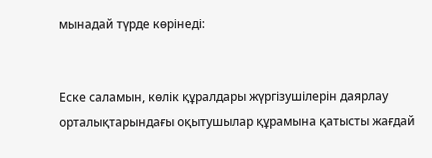мынадай түрде көрінеді:


Еске саламын, көлік құралдары жүргізушілерін даярлау орталықтарындағы оқытушылар құрамына қатысты жағдай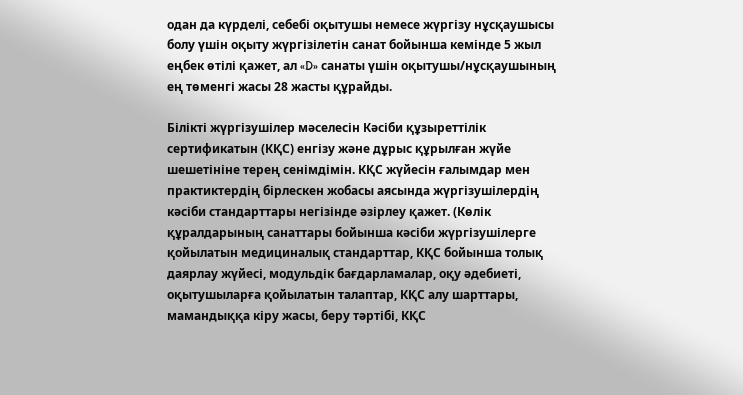одан да күрделі, себебі оқытушы немесе жүргізу нұсқаушысы болу үшін оқыту жүргізілетін санат бойынша кемінде 5 жыл еңбек өтілі қажет, ал «D» санаты үшін оқытушы/нұсқаушының ең төменгі жасы 28 жасты құрайды.

Білікті жүргізушілер мәселесін Кәсіби құзыреттілік сертификатын (КҚС) енгізу және дұрыс құрылған жүйе шешетініне терең сенімдімін. КҚС жүйесін ғалымдар мен практиктердің бірлескен жобасы аясында жүргізушілердің кәсіби стандарттары негізінде әзірлеу қажет. (Көлік құралдарының санаттары бойынша кәсіби жүргізушілерге қойылатын медициналық стандарттар, КҚС бойынша толық даярлау жүйесі, модульдік бағдарламалар, оқу әдебиеті, оқытушыларға қойылатын талаптар, КҚС алу шарттары, мамандыққа кіру жасы, беру тәртібі, КҚС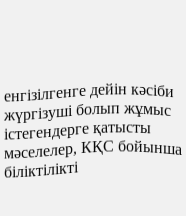енгізілгенге дейін кәсіби жүргізуші болып жұмыс істегендерге қатысты мәселелер, КҚС бойынша біліктілікті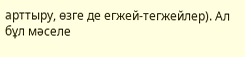арттыру, өзге де егжей-тегжейлер). Ал бұл мәселе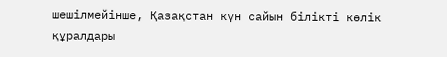шешілмейінше, Қазақстан күн сайын білікті көлік құралдары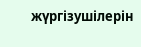жүргізушілерін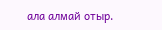ала алмай отыр.